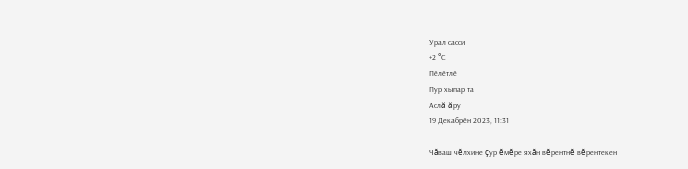Урал сасси
+2 °С
Пӗлӗтлӗ
Пур хыпар та
Аслă ăру
19 Декабрӗн 2023, 11:31

Чăваш чĕлхине çур ĕмĕре яхăн вĕрентнĕ вĕрентекен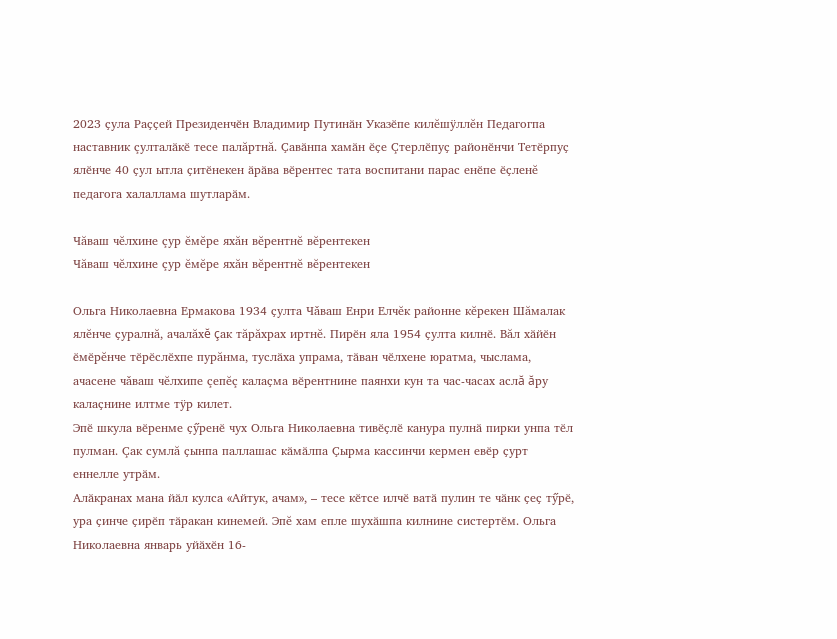2023 ҫула Раҫҫей Президенчӗн Владимир Путинӑн Указӗпе килĕшÿллĕн Педагогпа наставник çулталӑкӗ тесе палăртнă. Ҫавӑнпа хамӑн ӗҫе Çтерлӗпуҫ районӗнчи Тетӗрпуҫ ялӗнче 40 ҫул ытла ҫитӗнекен ӑрӑва вӗрентес тата воспитани парас енӗпе ӗҫленĕ педагога халаллама шутларӑм.

Чăваш чĕлхине çур ĕмĕре яхăн вĕрентнĕ вĕрентекен
Чăваш чĕлхине çур ĕмĕре яхăн вĕрентнĕ вĕрентекен

Ольга Николаевна Ермакова 1934 ҫулта Чǎваш Енри Елчĕк районне кĕрекен Шăмалак ялĕнче ҫуралнă, ачалăхĕ çак тăрăхрах иртнĕ. Пирӗн яла 1954 ҫулта килнӗ. Вăл хӑйӗн ӗмӗрĕнче тӗрӗслӗхпе пурăнма, туслӑха упрама, тӑван чӗлхене юратма, чыслама, ачасене чǎваш чĕлхипе çепĕç калаҫма вӗрентнине паянхи кун та час-часах аслă ăру калаҫнине илтме тÿр килет.
Эпӗ шкула вӗренме ҫӳренӗ чух Ольга Николаевна тивӗҫлӗ канура пулнӑ пирки унпа тӗл пулман. Çак сумлă ҫынпа паллашас кӑмӑлпа Ҫырма кассинчи кермен евӗр ҫурт еннелле утрӑм.
Алӑкранах мана йӑл кулса «Айтук, ачам», – тесе кӗтсе илчӗ ватӑ пулин те чӑнк ҫеҫ тӳрӗ, ура ҫинче ҫирӗп тӑракан кинемей. Эпĕ хам епле шухӑшпа килнине систертӗм. Ольга Николаевна январь уйӑхӗн 16-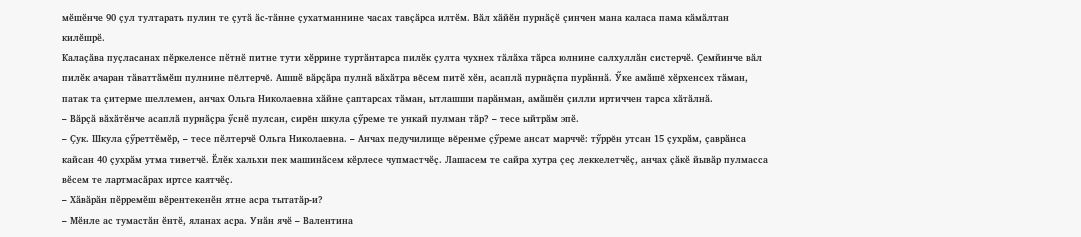мӗшӗнче 90 ҫул тултарать пулин те ҫутӑ ӑс-тӑнне ҫухатманнине часах тавҫӑрса илтӗм. Вӑл хӑйӗн пурнӑҫӗ ҫинчен мана каласа пама кӑмӑлтан килӗшрӗ.
Калаҫӑва пуҫласанах пӗркеленсе пӗтнӗ питне тути хӗррине туртӑнтарса пилӗк ҫулта чухнех тӑлӑха тӑрса юлнине салхуллӑн систерчӗ. Ҫемйинче вӑл пилӗк ачаран тӑваттӑмӗш пулнине пĕлтерчĕ. Ашшӗ вӑрҫӑра пулнӑ вӑхӑтра вĕсем питӗ хӗн, асаплӑ пурнăҫпа пурӑннӑ. Ӳке амӑшĕ хӗрхенсех тӑман, патак та ҫитерме шеллемен, анчах Ольга Николаевна хӑйне ҫаптарсах тӑман, ытлашши парӑнман, амӑшӗн ҫилли иртиччен тарса хӑтӑлнӑ.
– Вӑрҫӑ вӑхӑтӗнче асаплӑ пурнӑҫра ӳснӗ пулсан, сирĕн шкула ҫӳреме те ункай пулман тӑр? – тесе ыйтрӑм эпӗ.
– Ҫук. Шкула ҫӳреттӗмӗр, – тесе пӗлтерчӗ Ольга Николаевна. – Анчах педучилище вĕренме ҫӳреме ансат марччӗ: тӳррĕн утсан 15 ҫухрӑм, ҫаврӑнса кайсан 40 ҫухрӑм утма тиветчӗ. Ӗлӗк хальхи пек машинӑсем кӗрлесе чупмастчӗҫ. Лашасем те сайра хутра ҫеҫ леккелетчӗҫ, анчах ҫӑкӗ йывӑр пулмасса вӗсем те лартмасӑрах иртсе каятчӗҫ.
– Хӑвӑрӑн пӗрремӗш вӗрентекенӗн ятне асра тытатӑр-и?
– Мӗнле ас тумастӑн ӗнтӗ, яланах асра. Унӑн ячӗ – Валентина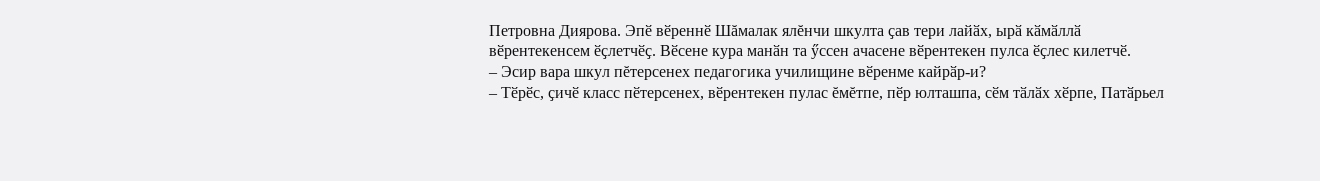Петровна Диярова. Эпӗ вӗреннӗ Шăмалак ялĕнчи шкулта ҫав тери лайӑх, ырӑ кӑмӑллӑ вӗрентекенсем ӗҫлетчӗҫ. Вӗсене кура манӑн та ӳссен ачасене вӗрентекен пулса ӗҫлес килетчӗ.
– Эсир вара шкул пĕтерсенех педагогика училищине вӗренме кайрӑр-и?
– Тӗрӗс, ҫичӗ класс пӗтерсенех, вӗрентекен пулас ĕмĕтпе, пӗр юлташпа, сӗм тӑлӑх хӗрпе, Патӑрьел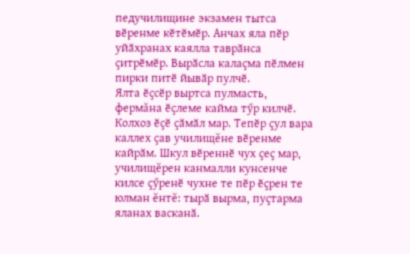педучилищине экзамен тытса вӗренме кӗтӗмӗр. Анчах яла пӗр уйӑхранах каялла таврӑнса ҫитрӗмӗр. Вырӑсла калаҫма пӗлмен пирки питӗ йывӑр пулчӗ.
Ялта ӗҫсӗр выртса пулмасть, фермăна ӗҫлеме кайма тӳр килчӗ. Колхоз ӗҫӗ ҫӑмӑл мар. Тепӗр ҫул вара каллех ҫав училищĕне вӗренме кайрӑм. Шкул вӗреннӗ чух ҫеҫ мар, училищĕрен канмалли кунсенче килсе ҫӳренӗ чухне те пӗр ӗҫрен те юлман ĕнтĕ: тырӑ вырма, пуҫтарма яланах васканӑ.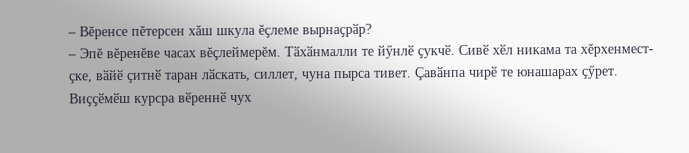– Вĕренсе пĕтерсен хăш шкула ĕҫлеме вырнаҫрӑр?
– Эпĕ вĕренĕве часах вĕçлеймерĕм. Тӑхӑнмалли те йӳнлӗ ҫукчӗ. Сивӗ хӗл никама та хĕрхенмест-ҫке, вӑйӗ ҫитнӗ таран лӑскать, силлет, чуна пырса тивет. Çавӑнпа чирӗ те юнашарах ҫӳрет. Виҫҫӗмӗш курсра вӗреннӗ чух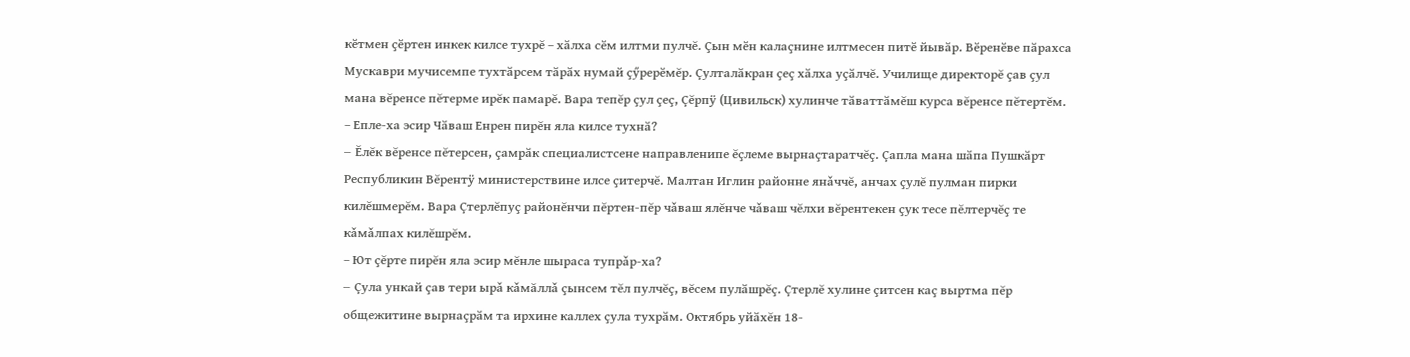кӗтмен ҫӗртен инкек килсе тухрĕ – хӑлха сӗм илтми пулчĕ. Ҫын мӗн калаҫнине илтмесен питӗ йывӑр. Вӗренӗве пӑрахса Мускаври мучисемпе тухтӑрсем тӑрӑх нумай ҫӳрерӗмĕр. Çулталӑкран ҫеҫ хӑлха уҫӑлчĕ. Училище директорĕ ҫав ҫул мана вĕренсе пĕтерме ирĕк памарĕ. Вара тепĕр ҫул ҫеҫ, Çĕрпÿ (Цивильск) хулинче тӑваттӑмĕш курса вĕренсе пĕтертĕм.
– Епле-ха эсир Чӑваш Енрен пирĕн яла килсе тухнӑ?
– Ĕлĕк вĕренсе пĕтерсен, ҫамрӑк специалистсене направленипе ĕҫлеме вырнаҫтаратчĕҫ. Çапла мана шӑпа Пушкӑрт Республикин Вĕрентÿ министерствине илсе ҫитерчĕ. Малтан Иглин районне янǎччĕ, анчах ҫулĕ пулман пирки килĕшмерĕм. Вара Çтерлĕпуҫ районĕнчи пĕртен-пĕр чǎваш ялĕнче чǎваш чĕлхи вĕрентекен ҫук тесе пĕлтерчĕҫ те кǎмǎлпах килĕшрĕм.
– Ют ҫĕрте пирĕн яла эсир мĕнле шыраса тупрǎр-ха?
– Çула ункай ҫав тери ырǎ кǎмăллǎ ҫынсем тĕл пулчĕҫ, вĕсем пулӑшрĕҫ. Çтерлĕ хулине ҫитсен каҫ выртма пĕр общежитине вырнаҫрӑм та ирхине каллех ҫула тухрӑм. Октябрь уйӑхĕн 18-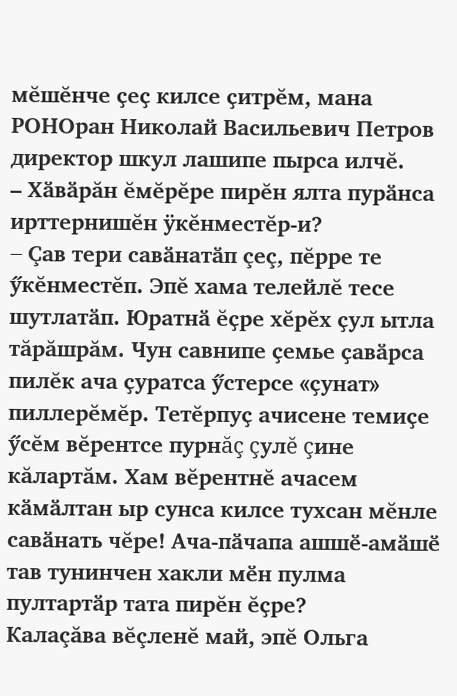мĕшĕнче ҫеҫ килсе ҫитрĕм, мана РОНОран Николай Васильевич Петров директор шкул лашипе пырса илчĕ.
– Хӑвӑрăн ĕмĕрĕре пирĕн ялта пурӑнса ирттернишĕн ÿкĕнместĕр-и?
– Çав тери савӑнатӑп çеç, пĕрре те ӳкĕнместĕп. Эпĕ хама телейлĕ тесе шутлатӑп. Юратнӑ ĕҫре хĕрĕх ҫул ытла тăрăшрăм. Чун савнипе ҫемье ҫавӑрса пилĕк ача ҫуратса ӳстерсе «ҫунат» пиллерĕмĕр. Тетĕрпуҫ ачисене темиҫе ӳсĕм вĕрентсе пурнăç çулĕ çине кăлартăм. Хам вĕрентнĕ ачасем кӑмӑлтан ыр сунса килсе тухсан мĕнле савӑнать чĕре! Ача-пӑчапа ашшӗ-амӑшӗ тав тунинчен хакли мӗн пулма пултартӑр тата пирĕн ĕҫре?
Калаçăва вĕçленĕ май, эпĕ Ольга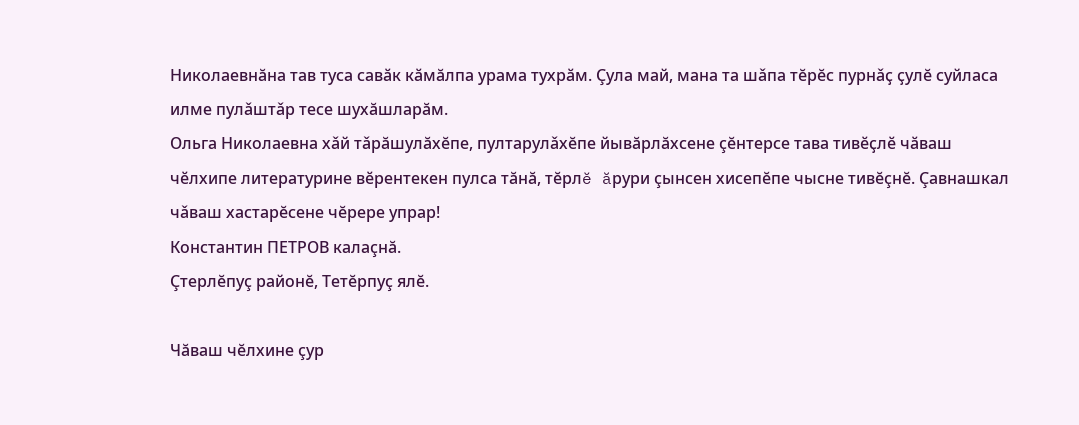Николаевнăна тав туса савӑк кӑмăлпа урама тухрӑм. Çула май, мана та шǎпа тĕрĕс пурнǎҫ ҫулĕ суйласа илме пулǎштǎр тесе шухăшларăм.
Ольга Николаевна хǎй тǎрăшулăхĕпе, пултарулǎхĕпе йывăрлăхсене çĕнтерсе тава тивӗҫлӗ чӑваш чӗлхипе литературине вӗрентекен пулса тăнă, тĕрлĕ ăрури çынсен хисепĕпе чысне тивĕçнĕ. Çавнашкал чǎваш хастарĕсене чĕрере упрар!
Константин ПЕТРОВ калаçнă.
Çтерлĕпуç районĕ, Тетĕрпуç ялĕ.

Чăваш чĕлхине çур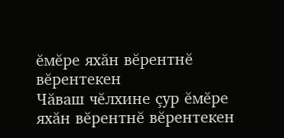ĕмĕре яхăн вĕрентнĕ вĕрентекен
Чăваш чĕлхине çур ĕмĕре яхăн вĕрентнĕ вĕрентекен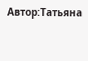Автор:Татьяна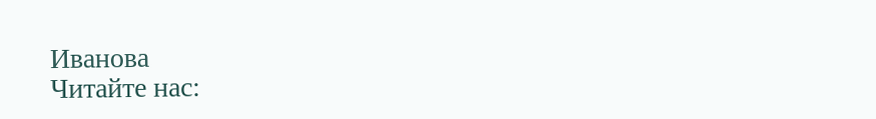Иванова
Читайте нас: